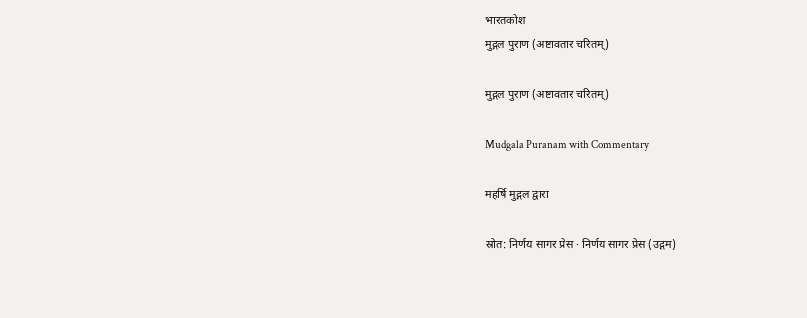भारतकोश
मुद्गल पुराण (अष्टावतार चरितम्)

मुद्गल पुराण (अष्टावतार चरितम्)

Mudgala Puranam with Commentary

महर्षि मुद्गल द्वारा

स्रोत: निर्णय सागर प्रेस · निर्णय सागर प्रेस (उद्गम)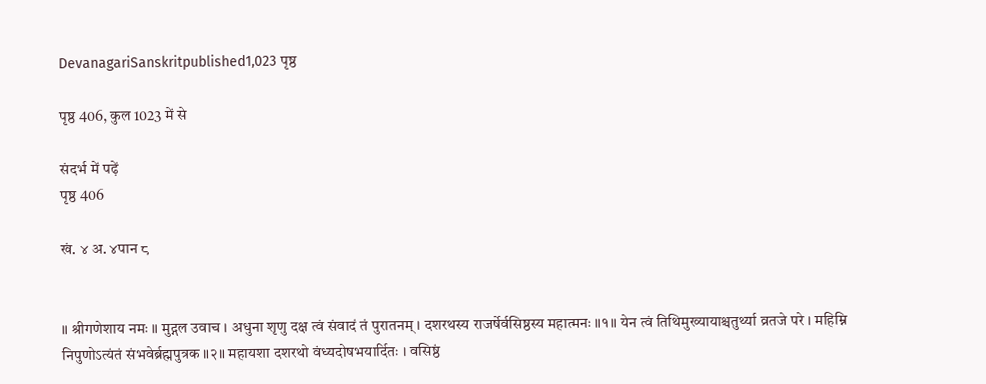DevanagariSanskritpublished1,023 पृष्ठ

पृष्ठ 406, कुल 1023 में से

संदर्भ में पढ़ें
पृष्ठ 406

खं. ४ अ. ४पान ८


॥ श्रीगणेशाय नमः ॥ मुद्गल उवाच । अधुना शृणु दक्ष त्वं संवादं तं पुरातनम् । दशरथस्य राजर्षेर्वसिष्ठस्य महात्मनः ॥१॥ येन त्वं तिथिमुख्यायाश्चतुर्थ्या व्रतजे परे । महिम्नि निपुणोऽत्यंतं संभवेर्ब्रह्मपुत्रक ॥२॥ महायशा दशरथो वंध्यदोषभयार्दितः । वसिष्ठं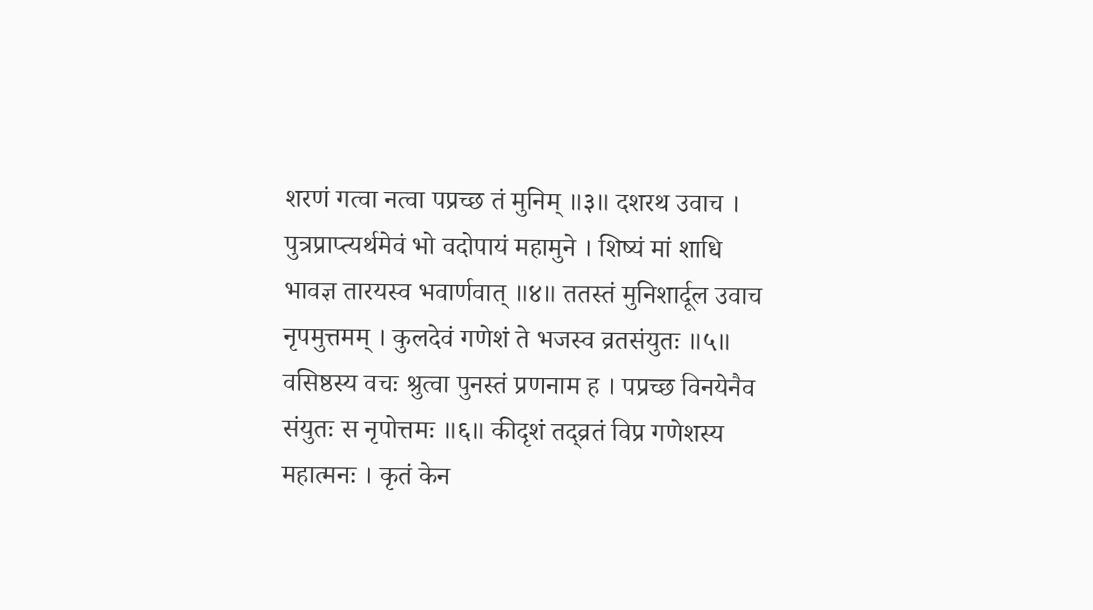शरणं गत्वा नत्वा पप्रच्छ तं मुनिम् ॥३॥ दशरथ उवाच । पुत्रप्राप्त्यर्थमेवं भो वदोपायं महामुने । शिष्यं मां शाधि भावज्ञ तारयस्व भवार्णवात् ॥४॥ ततस्तं मुनिशार्दूल उवाच नृपमुत्तमम् । कुलदेवं गणेशं ते भजस्व व्रतसंयुतः ॥५॥ वसिष्ठस्य वचः श्रुत्वा पुनस्तं प्रणनाम ह । पप्रच्छ विनयेनैव संयुतः स नृपोत्तमः ॥६॥ कीदृशं तद्व्रतं विप्र गणेशस्य महात्मनः । कृतं केन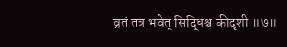व्रतं तत्र भवेत् सिद्धिश्च कीदृशी ॥७॥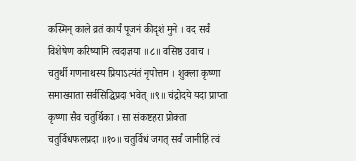कस्मिन् काले व्रतं कार्यं पूजनं कीदृशं मुने । वद सर्वं विशेषेण करिष्यामि त्वदाज्ञया ॥८॥ वसिष्ठ उवाच । चतुर्थी गणनाथस्य प्रियाऽत्यंतं नृपोत्तम । शुक्ला कृष्णा समाख्याता सर्वसिद्धिप्रदा भवेत् ॥९॥ चंद्रोदये यदा प्राप्ता कृष्णा सैव चतुर्थिका । सा संकष्टहरा प्रोक्ता चतुर्विधफलप्रदा ॥१०॥ चतुर्विधं जगत् सर्वं जानीहि त्वं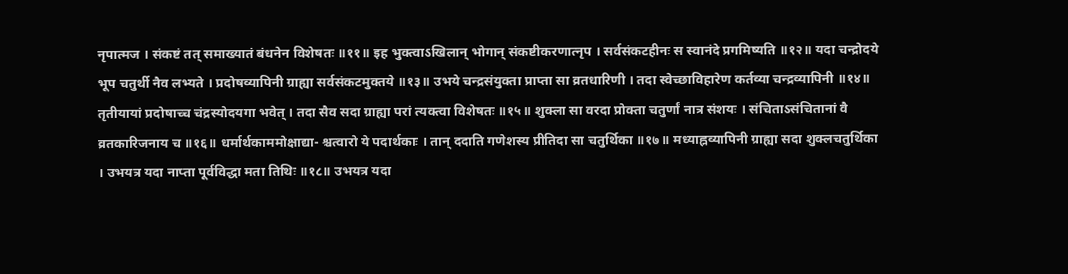नृपात्मज । संकष्टं तत् समाख्यातं बंधनेन विशेषतः ॥११॥ इह भुक्त्वाऽखिलान् भोगान् संकष्टीकरणात्नृप । सर्वसंकटहीनः स स्वानंदे प्रगमिष्यति ॥१२॥ यदा चन्द्रोदये भूप चतुर्थी नैव लभ्यते । प्रदोषव्यापिनी ग्राह्या सर्वसंकटमुक्तये ॥१३॥ उभये चन्द्रसंयुक्ता प्राप्ता सा व्रतधारिणी । तदा स्वेच्छाविहारेण कर्तव्या चन्द्रव्यापिनी ॥१४॥ तृतीयायां प्रदोषाच्च चंद्रस्योदयगा भवेत् । तदा सैव सदा ग्राह्या परां त्यक्त्वा विशेषतः ॥१५॥ शुक्ला सा वरदा प्रोक्ता चतुर्णां नात्र संशयः । संचिताऽसंचितानां वै व्रतकारिजनाय च ॥१६॥ धर्मार्थकाममोक्षाद्या- श्चत्वारो ये पदार्थकाः । तान् ददाति गणेशस्य प्रीतिदा सा चतुर्थिका ॥१७॥ मध्याह्नव्यापिनी ग्राह्या सदा शुक्लचतुर्थिका । उभयत्र यदा नाप्ता पूर्वविद्धा मता तिथिः ॥१८॥ उभयत्र यदा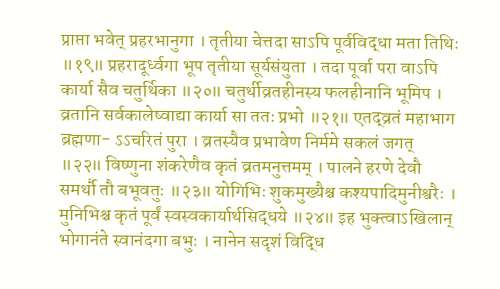प्राप्ता भवेत् प्रहरभानुगा । तृतीया चेत्तदा साऽपि पूर्वविद्धा मता तिथिः ॥१९॥ प्रहरादूर्ध्वगा भूप तृतीया सूर्यसंयुता । तदा पूर्वा परा वाऽपि कार्या सैव चतुर्थिका ॥२०॥ चतुर्थीव्रतहीनस्य फलहीनानि भूमिप । व्रतानि सर्वकालेष्वाद्या कार्या सा ततः प्रभो ॥२१॥ एतद्व्रतं महाभाग ब्रह्मणा- ऽऽचरितं पुरा । व्रतस्यैव प्रभावेण निर्ममे सकलं जगत् ॥२२॥ विष्णुना शंकरेणैव कृतं व्रतमनुत्तमम् । पालने हरणे देवौ समर्थौ तौ बभूवतुः ॥२३॥ योगिभिः शुकमुख्यैश्च कश्यपादिमुनीश्वरैः । मुनिभिश्च कृतं पूर्वं स्वस्वकार्यार्थसिद्धये ॥२४॥ इह भुक्त्वाऽखिलान् भोगानंते स्वानंदगा बभुः । नानेन सदृशं विद्धि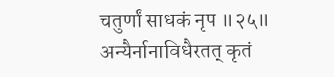चतुर्णां साधकं नृप ॥२५॥ अन्यैर्नानाविधैरतत् कृतं